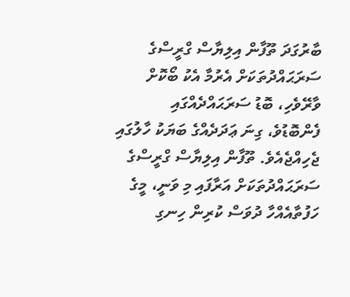ބާރުގަދަ ތޫފާން އިލިޔާސް ގްރީސްގެ ސަރަޙައްދުތަކަށް އެރުމާ އެކު ބޯކޮށް ވާރޭވެހި، ބޮޑު ސަރަޙައްދެއްގައި ފެންބޮޑުވެ، ގިނަ ޢަދަދެއްގެ ބަޔަކު ހާލުގައި ޖެހިއްޖެއެވެ. ތޫފާން އިލިޔާސް ގްރީސްގެ ސަރަޙައްދުތަކަށް އަރާފައި މި ވަނީ، މީގެ ހަފުތާއެއްހާ ދުވަސް ކުރިން ހިނގި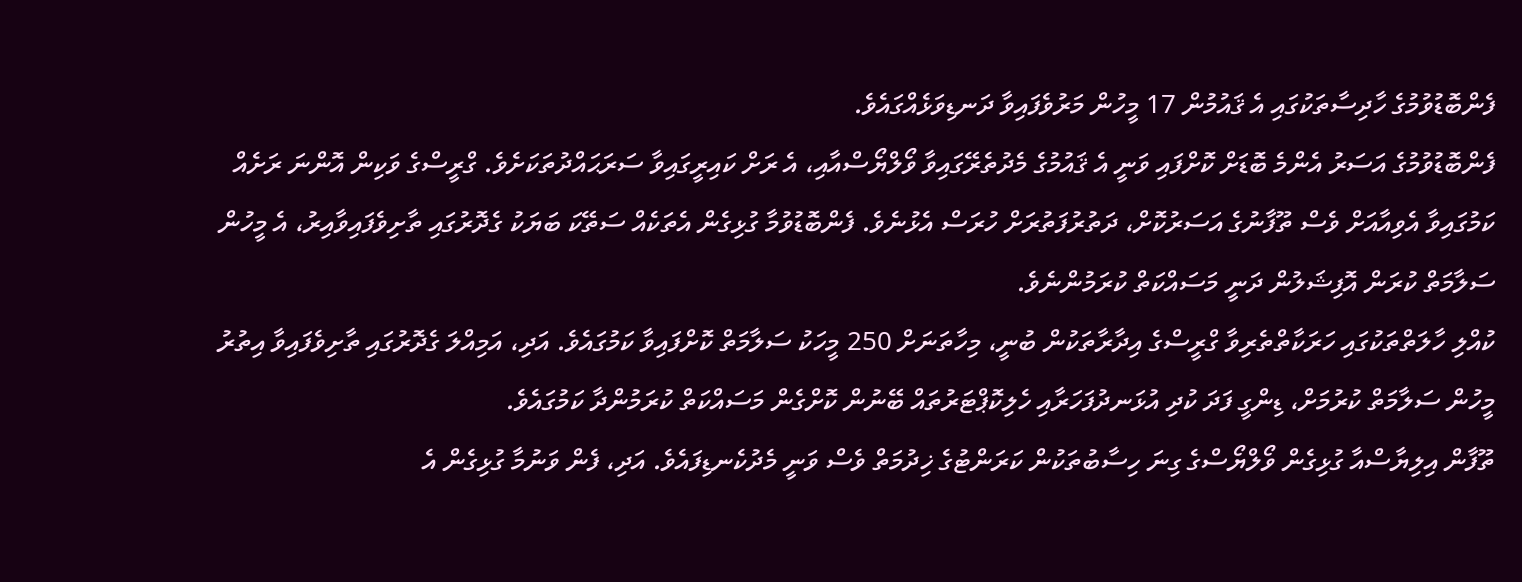ފެންބޮޑުވުމުގެ ހާދިސާތަކުގައި އެ ޤައުމުން 17 މީހުން މަރުވެފައިވާ ދަނޑިވަޅެއްގައެވެ.
ފެންބޮޑުވުމުގެ އަސަރު އެންމެ ބޮޑަށް ކޮށްފައި ވަނީ އެ ޤައުމުގެ މެދުތެރޭގައިވާ ވޯލްޔޯސްއާއި، އެ ރަށް ކައިރީގައިވާ ސަރަޙައްދުތަކަށެވެ. ގްރީސްގެ ވަކިން އޮންނަ ރަށެއް ކަމުގައިވާ އެވިއާއަށް ވެސް ތޫފާނުގެ އަސަރުކޮށް، ދަތުރުފަތުރަށް ހުރަސް އެޅުނެވެ. ފެންބޮޑުވުމާ ގުޅިގެން އެތަކެއް ސަތޭކަ ބަޔަކު ގެދޮރުގައި ތާށިވެފައިވާއިރު، އެ މީހުން ސަލާމަތް ކުރަން އޮފިޝަލުން ދަނީ މަސައްކަތް ކުރަމުންނެވެ.
ކުއްލި ހާލަތްތަކުގައި ހަރަކާތްތެރިވާ ގްރީސްގެ އިދާރާތަކުން ބުނީ، މިހާތަނަށް 250 މީހަކު ސަލާމަތް ކޮށްފައިވާ ކަމުގައެވެ. އަދި، އަމިއްލަ ގެދޮރުގައި ތާށިވެފައިވާ އިތުރު މީހުން ސަލާމަތް ކުރުމަށް، ޑިންގީ ފަދަ ކުދި އުޅަނދުފަހަރާއި ހެލިކޮޕްޓަރުތައް ބޭނުން ކޮށްގެން މަސައްކަތް ކުރަމުންދާ ކަމުގައެވެ.
ތޫފާން އިލިޔާސްއާ ގުޅިގެން ވޯލްޔޯސްގެ ގިނަ ހިސާބުތަކުން ކަރަންޓުގެ ޚިދުމަތް ވެސް ވަނީ މެދުކެނޑިފައެވެ. އަދި، ފެން ވަނުމާ ގުޅިގެން އެ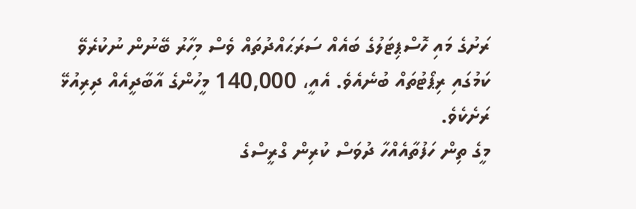ރަށުގެ މައި ހޮސްޕިޓަލުގެ ބައެއް ސަރަޙައްދުތައް ވެސް މިހާރު ބޭނުން ނުކުރެވޭ ކަމުގައި ރިޕޯޓުތައް ބުނެއެވެ. އެއީ، 140,000 މީހުންގެ އާބާދީއެއް ދިރިއުޅޭ ރަށެކެވެ.
މީގެ ތިން ހަފުތާއެއްހާ ދުވަސް ކުރިން ގްރީސްގެ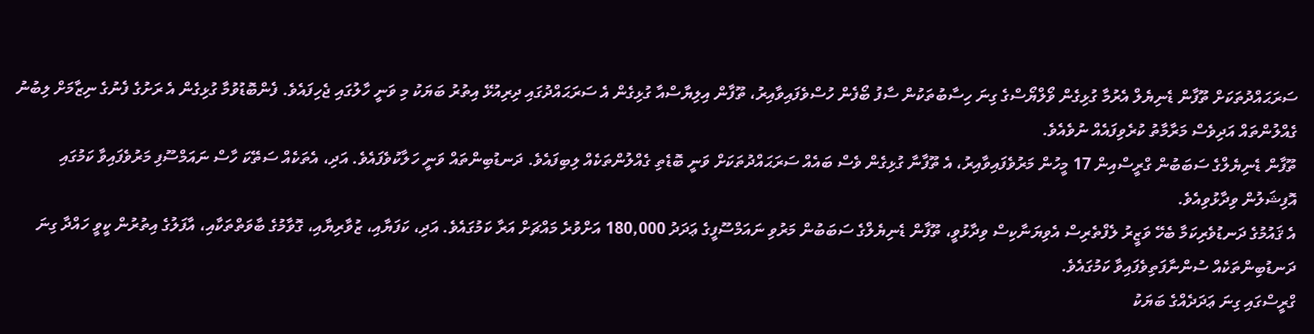ސަރަޙައްދުތަކަށް ތޫފާން ޑެނިޔެލް އެރުމާ ގުޅިގެން ވޯލްޔޯސްގެ ގިނަ ހިސާބުތަކުން ސާފު ބޯފެން ހުސްވެފައިވާއިރު، ތޫފާން އިލިޔާސްއާ ގުޅިގެން އެ ސަރަޙައްދުގައި ދިރިއުޅޭ އިތުރު ބަޔަކު މި ވަނީ ހާލުގައި ޖެހިފައެވެ. ފެންބޮޑުވުމާ ގުޅިގެން އެ ރަށުގެ ފެނުގެ ނިޒާމަށް ލިބުނު ގެއްލުންތައް އަދިވެސް މަރާމާތު ކުރެވިފައެއް ނުވެއެވެ.
ތޫފާން ޑެނިޔެލްގެ ސަބަބުން ގްރީސްއިން 17 މީހުން މަރުވެފައިވާއިރު، އެ ތޫފާނާ ގުޅިގެން ވެސް ބައެއް ސަރަޙައްދުތަކަށް ވަނީ ބޮޑެތި ގެއްލުންތަކެއް ލިބިފައެވެ. ދަނޑުބިންތައް ވަނީ ހަލާކުވެފައެވެ. އަދި، އެތަކެއް ސަތޭކަ ހާސް ނައަމްސޫފި މަރުވެފައިވާ ކަމުގައި އޮފިޝަލުން ވިދާޅުވިއެވެ.
އެ ޤައުމުގެ ދަނޑުވެރިކަމާ ބެހޭ ވަޒީރު ލެފްތެރިސް އެވިޔަނާކިސް ވިދާޅުވީ، ތޫފާން ޑެނިޔެލްގެ ސަބަބުން މަރުވި ނައަމްސޫފީގެ ޢަދަދު 180,000 އަށްވުރެ މައްޗަށް އަރާ ކަމުގައެވެ. އަދި، ކަފަޔާއި، ޒުވާރިޔާއި، ގޮވާމުގެ ބާވަތްތަކާއި، އާފަލުގެ އިތުރުން ކީވީ ހައްދާ ގިނަ ދަނޑުބިންތަކެއް ސުންނާފަތިވެފައިވާ ކަމުގައެވެ.
ގްރީސްގައި ގިނަ ޢަދަދެއްގެ ބަޔަކު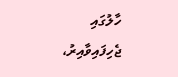ހާލުގައި ޖެހިފައިވާއިރު،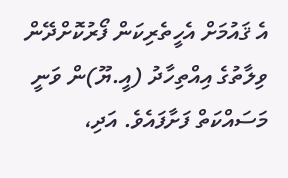އެ ޤައުމަށް އެހީތެރިކަން ފޯރުކޮށްދޭން ވިލާތުގެ އިއްތިހާދު (އީ.ޔޫ)ން ވަނީ މަސައްކަތް ފަށާފައެވެ. އަދި،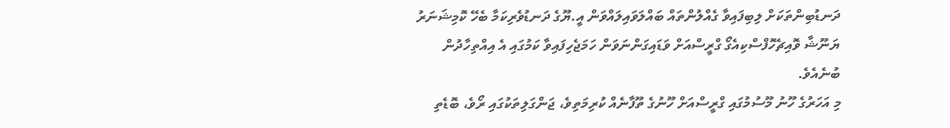ދަނޑުބިންތަކަށް ލިބިފައިވާ ގެއްލުންތައް ބައްލަވައިލައްވަން އީ.ޔޫގެ ދަނޑުވެރިކަމާ ބެހޭ ކޮމިޝަނަރު ޔަނޫޝާ ވޮއިޗެހޮފްސްކިއެގޯ ގްރީސްއަށް ވަޑައިގަންނަވަން ހަމަޖެހިފައިވާ ކަމުގައި އެ އިއްތިހާދުން ބުނެއެވެ.
މި އަހަރުގެ ހޫނު މޫސުމުގައި ގްރީސްއަށް ހޫނުގެ ތޫފާނެއް ކުރިމަތިވެ، ޖަންގަލިތަކުގައި ރޯވެ، ބޮޑެތި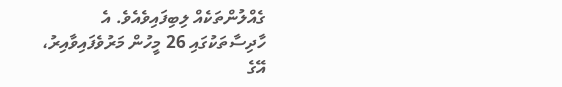ގެއްލުންތަކެއް ލިބިފައިވެއެވެ. އެ ހާދިސާތަކުގައި 26 މީހުން މަރުވެފައިވާއިރު، އޭގެ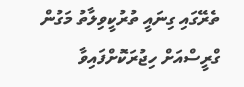ތެރޭގައި ގިނައީ ތުރުކީވިލާތު މަގުން ގްރީސްއަށް ހިޖުރަކޮށްފައިވާ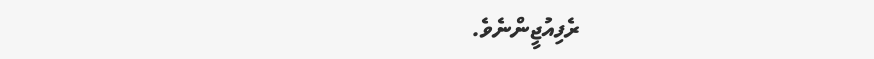ރެފިއުޖީންނެވެ.